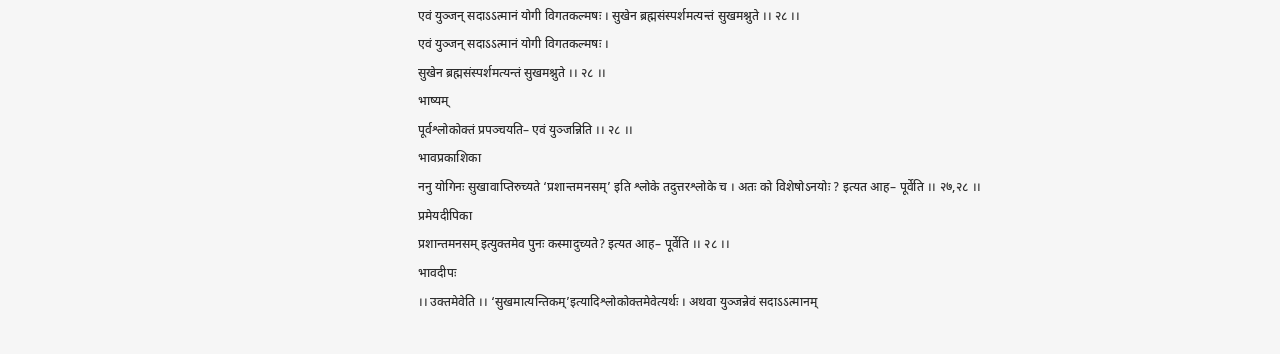एवं युञ्जन् सदाऽऽत्मानं योगी विगतकल्मषः । सुखेन ब्रह्मसंस्पर्शमत्यन्तं सुखमश्नुते ।। २८ ।।
एवं युञ्जन् सदाऽऽत्मानं योगी विगतकल्मषः ।
सुखेन ब्रह्मसंस्पर्शमत्यन्तं सुखमश्नुते ।। २८ ।।
भाष्यम्
पूर्वश्लोकोक्तं प्रपञ्चयति– एवं युञ्जन्निति ।। २८ ।।
भावप्रकाशिका
ननु योगिनः सुखावाप्तिरुच्यते ‘प्रशान्तमनसम्’ इति श्लोके तदुत्तरश्लोके च । अतः को विशेषोऽनयोः ? इत्यत आह– पूर्वेति ।। २७,२८ ।।
प्रमेयदीपिका
प्रशान्तमनसम् इत्युक्तमेव पुनः कस्मादुच्यते? इत्यत आह– पूर्वेति ।। २८ ।।
भावदीपः
।। उक्तमेवेति ।। ‘सुखमात्यन्तिकम्’इत्यादिश्लोकोक्तमेवेत्यर्थः । अथवा युञ्जन्नेवं सदाऽऽत्मानम्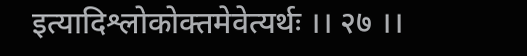इत्यादिश्लोकोक्तमेवेत्यर्थः ।। २७ ।।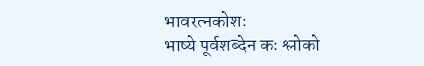भावरत्नकोशः
भाष्ये पूर्वशब्देन कः श्लोको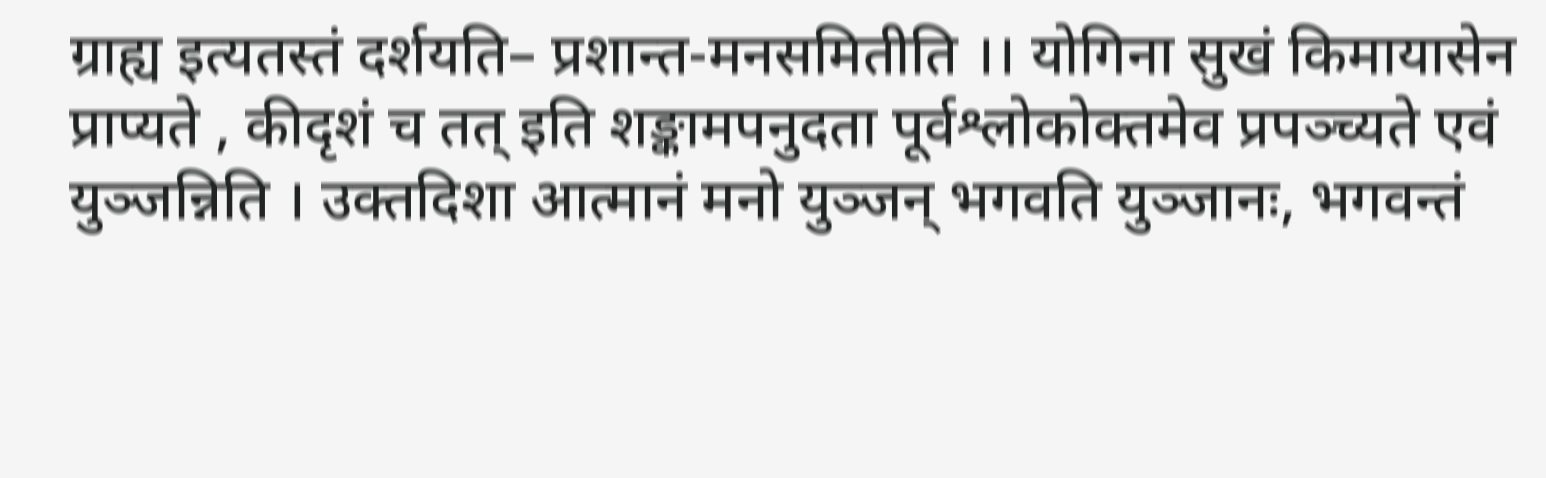ग्राह्य इत्यतस्तं दर्शयति– प्रशान्त-मनसमितीति ।। योगिना सुखं किमायासेन प्राप्यते , कीदृशं च तत् इति शङ्कामपनुदता पूर्वश्लोकोक्तमेव प्रपञ्च्यते एवं युञ्जन्निति । उक्तदिशा आत्मानं मनो युञ्जन् भगवति युञ्जानः, भगवन्तं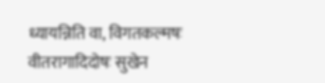ध्यायन्निति वा, विगतकल्मषः वीतरागादिदोषः सुखेन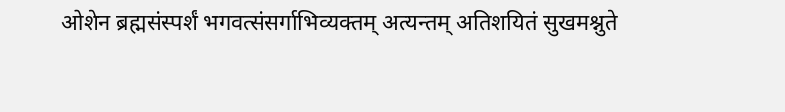ओशेन ब्रह्मसंस्पर्शं भगवत्संसर्गाभिव्यक्तम् अत्यन्तम् अतिशयितं सुखमश्नुते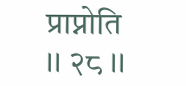प्राप्नोति ।। २८ ।।